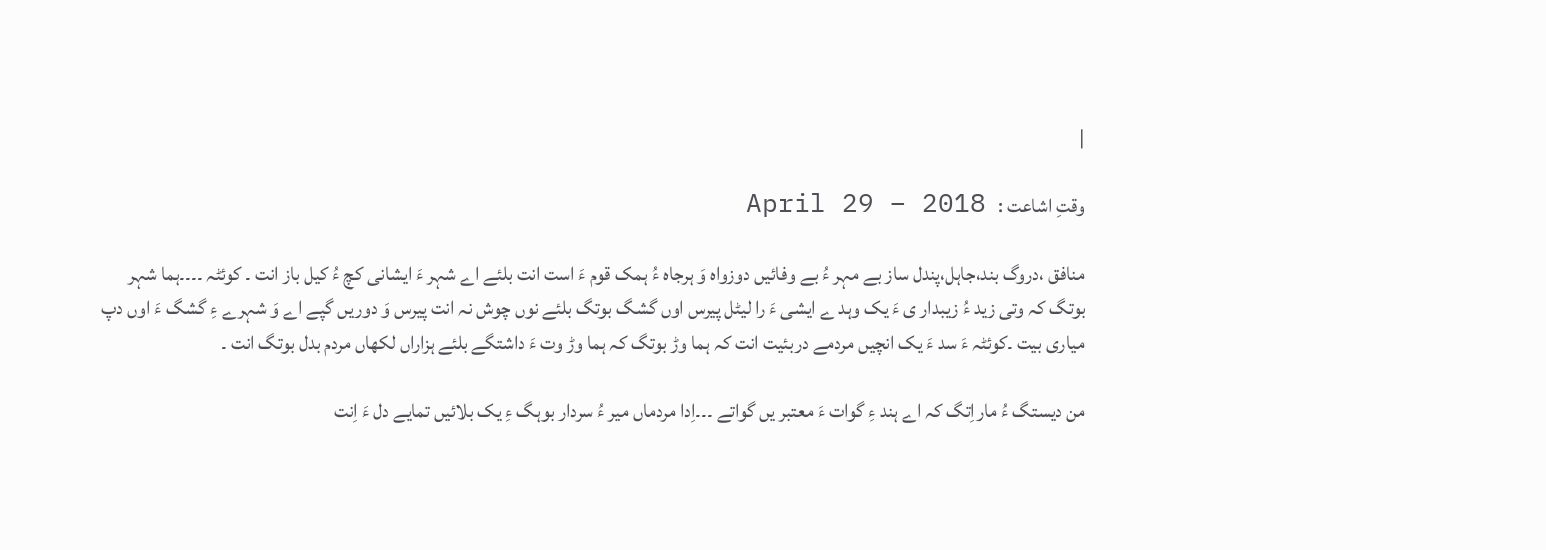|

وقتِ اشاعت :   April 29 – 2018

منافق ،دروگ بند،جاہل،پندل ساز بے مہر ءُ بے وفائیں دوزواہ وَ ہرجاہ ءُ ہمک قوم ءَ است انت بلئے اے شہر ءَ ایشانی کچ ءُ کیل باز انت ۔ کوئٹہ ۔۔۔۔ہما شہر بوتگ کہ وتی زید ءُ زیبدار ی ءَ یک وہد ے ایشی ءَ را لیٹل پیرس اوں گشگ بوتگ بلئے نوں چوش نہ انت پیرس وَ دوریں گپے اے وَ شہرے ءِ گشگ ءَ اوں دپ میاری بیت ۔کوئٹہ ءَ سد ءَ یک انچیں مردمے دربئیت انت کہ ہما وڑ بوتگ کہ ہما وڑ وت ءَ داشتگے بلئے ہزاراں لکھاں مردم بدل بوتگ انت ۔

من دیستگ ءُ ماراِتگ کہ اے ہند ءِ گوات ءَ معتبر یں گواتے ۔۔۔اِدا مردماں میر ءُ سردار بوہگ ءِ یک بلائیں تمایے دل ءَ اِنت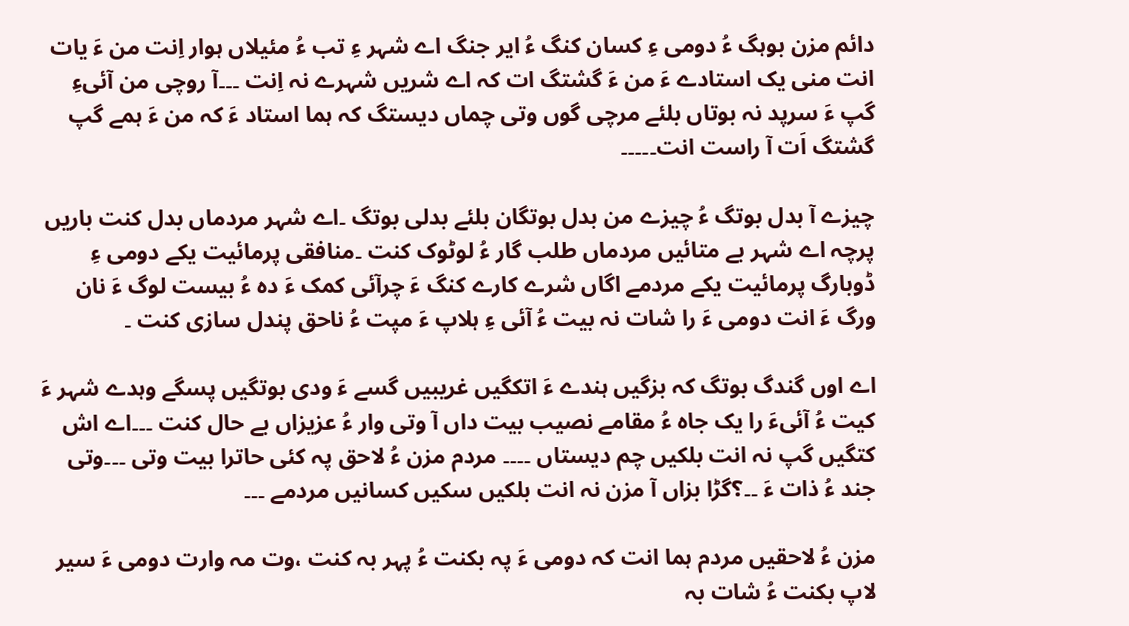دائم مزن بوہگ ءُ دومی ءِ کسان کنگ ءُ ایر جنگ اے شہر ءِ تب ءُ مئیلاں ہوار اِنت من ءَ یات انت منی یک استادے ءَ من ءَ گشتگ ات کہ اے شریں شہرے نہ اِنت ۔۔۔آ روچی من آئیءِ گپ ءَ سرپد نہ بوتاں بلئے مرچی گوں وتی چماں دیستگ کہ ہما استاد ءَ کہ من ءَ ہمے گپ گشتگ اَت آ راست انت۔۔۔۔۔

چیزے آ بدل بوتگ ءُ چیزے من بدل بوتگان بلئے بدلی بوتگ ۔اے شہر مردماں بدل کنت باریں پرچہ اے شہر بے متائیں مردماں طلب گار ءُ لوٹوک کنت ۔منافقی پرمائیت یکے دومی ءِ ڈوبارگ پرمائیت یکے مردمے اگاں شرے کارے کنگ ءَ چرآئی کمک ءَ دہ ءُ بیست لوگ ءَ نان ورگ ءَ انت دومی ءَ را شات نہ بیت ءُ آئی ءِ ہلاپ ءَ مپت ءُ ناحق پندل سازی کنت ۔

اے اوں گندگ بوتگ کہ بزگیں ہندے ءَ اتکگیں غریبیں گسے ءَ ودی بوتگیں پسگے وہدے شہر ءَ کیت ءُ آئیءَ را یک جاہ ءُ مقامے نصیب بیت داں آ وتی وار ءُ عزیزاں بے حال کنت ۔۔۔اے اش کتگیں گپ نہ انت بلکیں چم دیستاں ۔۔۔۔ مردم مزن ءُ لاحق پہ کئی حاترا بیت وتی ۔۔۔وتی جند ءُ ذات ءَ ۔۔؟گڑا بزاں آ مزن نہ انت بلکیں سکیں کسانیں مردمے ۔۔۔

مزن ءُ لاحقیں مردم ہما انت کہ دومی ءَ پہ بکنت ءُ پہر بہ کنت ،وت مہ وارت دومی ءَ سیر لاپ بکنت ءُ شات بہ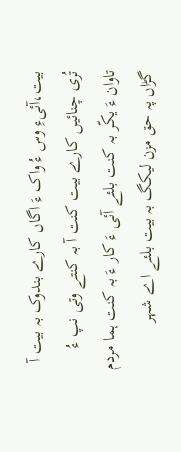بیت،آئیءِ وس ءُ واک ءَ اگاں کارے بندوک بہ بیت آ تُری چنائیں کارے بیت کنت آ بہ کنتے وتی نپ ءُ تاوان ءَ یکّر بہ کنت بلئے آئی ءَ کار ءَ بہ کنت ہما مردم گڑاں پہ حق مزن لیکگ بہ بیت بلئے اے شہر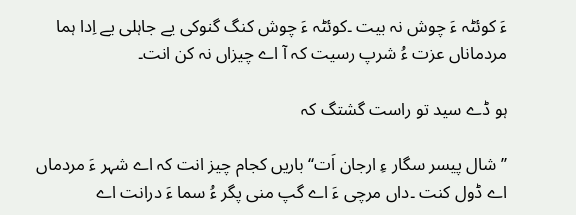ءَ کوئٹہ ءَ چوش نہ بیت ۔کوئٹہ ءَ چوش کنگ گنوکی یے جاہلی یے اِدا ہما مردماناں عزت ءُ شرپ رسیت کہ آ اے چیزاں نہ کن انت۔

ہو ڈے سید تو راست گشتگ کہ

’’شال پیسر سگار ءِ ارجان اَت‘‘ باریں کجام چیز انت کہ اے شہر ءَ مردماں اے ڈول کنت ۔داں مرچی ءَ اے گپ منی پگر ءُ سما ءَ درانت اے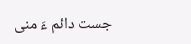جست دائم ءَ منی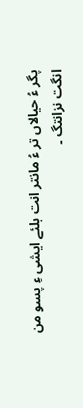پگر ءُ حیالاں تر ءُ مانتر انت بلئے ایشی ءِ پسو من انگت نزانتگ ۔